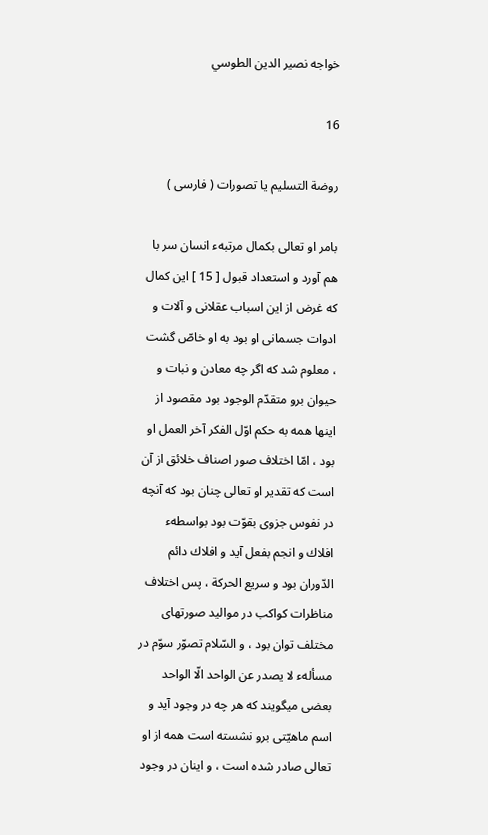خواجه نصير الدين الطوسي

16

روضة التسليم يا تصورات ( فارسى )

بامر او تعالى بكمال مرتبهء انسان سر با هم آورد و استعداد قبول [ 15 ] اين كمال كه غرض از اين اسباب عقلانى و آلات و ادوات جسمانى او بود به او خاصّ گشت ، معلوم شد كه اگر چه معادن و نبات و حيوان برو متقدّم الوجود بود مقصود از اينها همه به حكم اوّل الفكر آخر العمل او بود ، امّا اختلاف صور اصناف خلائق از آن است كه تقدير او تعالى چنان بود كه آنچه در نفوس جزوى بقوّت بود بواسطهء افلاك و انجم بفعل آيد و افلاك دائم الدّوران بود و سريع الحركة ، پس اختلاف مناظرات كواكب در مواليد صورتهاى مختلف توان بود ، و السّلام تصوّر سوّم در مسألهء لا يصدر عن الواحد الّا الواحد بعضى ميگويند كه هر چه در وجود آيد و اسم ماهيّتى برو نشسته است همه از او تعالى صادر شده است ، و اينان در وجود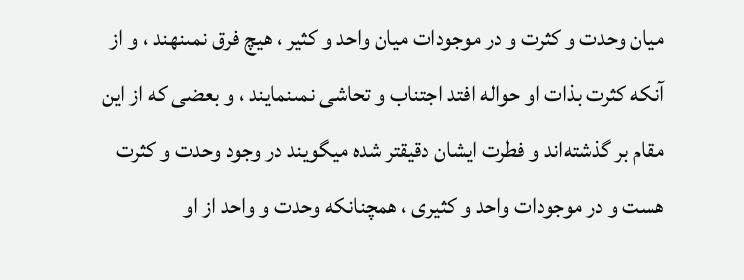ميان وحدت و كثرت و در موجودات ميان واحد و كثير ، هيچ فرق نمىنهند ، و از آنكه كثرت بذات او حواله افتد اجتناب و تحاشى نمىنمايند ، و بعضى كه از اين مقام بر گذشته‌اند و فطرت ايشان دقيقتر شده ميگويند در وجود وحدت و كثرت هست و در موجودات واحد و كثيرى ، همچنانكه وحدت و واحد از او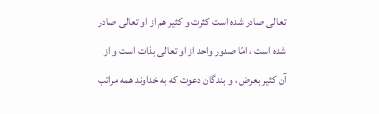تعالى صادر شده است كثرت و كثير هم از او تعالى صادر شده است ، امّا صدور واحد از او تعالى بذات است و از آن كثير بعرض ، و بندگان دعوت كه به خداوند همه مراتب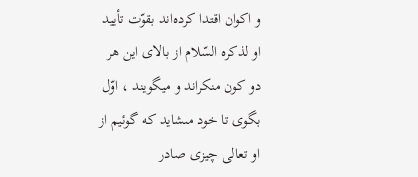و اكوان اقتدا كرده‌اند بقوّت تأييد او لذكره السّلام از بالاى اين هر دو كون منكراند و ميگويند ، اوّل بگوى تا خود مىشايد كه گوئيم از او تعالى چيزى صادر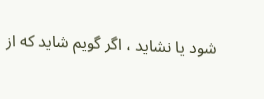شود يا نشايد ، اگر گويم شايد كه از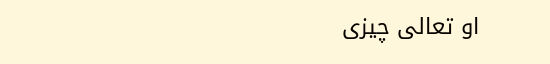او تعالى چيزى